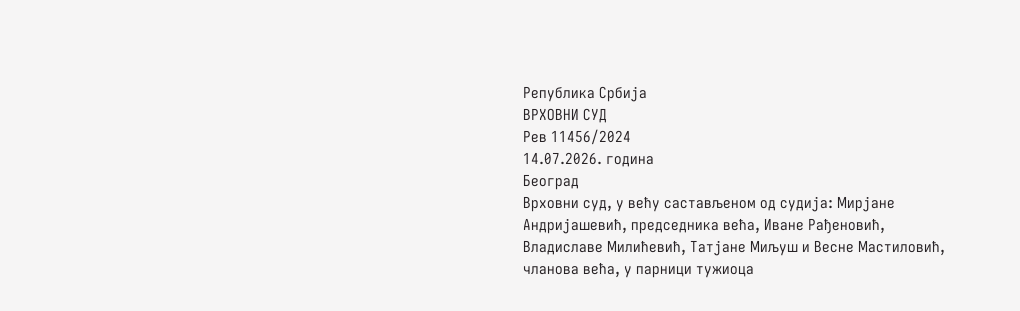Република Србија
ВРХОВНИ СУД
Рев 11456/2024
14.07.2026. година
Београд
Врховни суд, у већу састављеном од судија: Мирјане Андријашевић, председника већа, Иване Рађеновић, Владиславе Милићевић, Татјане Миљуш и Весне Мастиловић, чланова већа, у парници тужиоца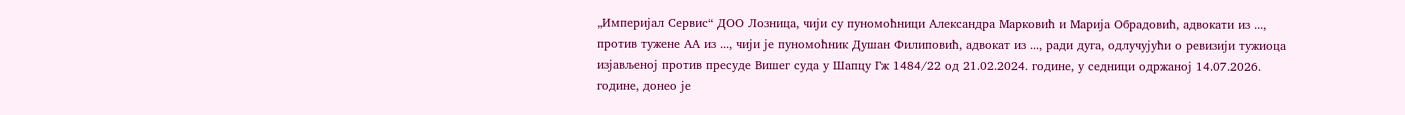„Империјал Сервис“ ДОО Лозница, чији су пуномоћници Александра Марковић и Марија Обрадовић, адвокати из ..., против тужене АА из ..., чији је пуномоћник Душан Филиповић, адвокат из ..., ради дуга, одлучујући о ревизији тужиоца изјављеној против пресуде Вишег суда у Шапцу Гж 1484/22 од 21.02.2024. године, у седници одржаној 14.07.2026. године, донео је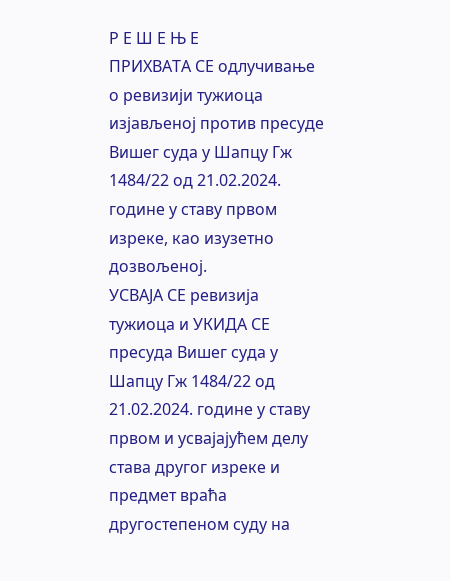Р Е Ш Е Њ Е
ПРИХВАТА СЕ одлучивање о ревизији тужиоца изјављеној против пресуде Вишег суда у Шапцу Гж 1484/22 од 21.02.2024. године у ставу првом изреке, као изузетно дозвољеној.
УСВАЈА СЕ ревизија тужиоца и УКИДА СЕ пресуда Вишег суда у Шапцу Гж 1484/22 од 21.02.2024. године у ставу првом и усвајајућем делу става другог изреке и предмет враћа другостепеном суду на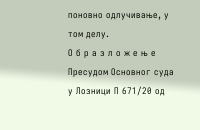поновно одлучивање, у том делу.
О б р а з л о ж е њ е
Пресудом Основног суда у Лозници П 671/20 од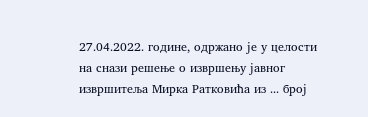27.04.2022. године, одржано је у целости на снази решење о извршењу јавног извршитеља Мирка Ратковића из ... број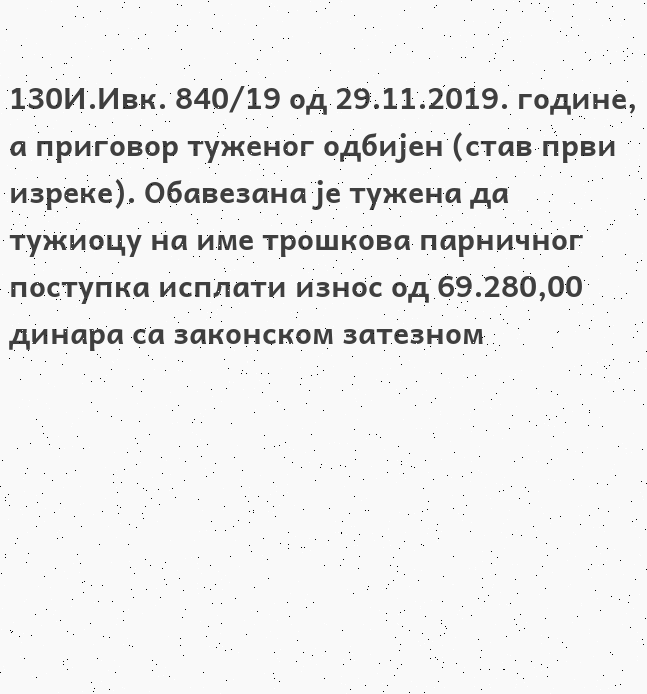130И.Ивк. 840/19 од 29.11.2019. године, а приговор туженог одбијен (став први изреке). Обавезана је тужена да тужиоцу на име трошкова парничног поступка исплати износ од 69.280,00 динара са законском затезном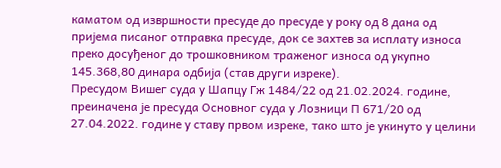каматом од извршности пресуде до пресуде у року од 8 дана од пријема писаног отправка пресуде, док се захтев за исплату износа преко досуђеног до трошковником траженог износа од укупно 145.368,80 динара одбија (став други изреке).
Пресудом Вишег суда у Шапцу Гж 1484/22 од 21.02.2024. године, преиначена је пресуда Основног суда у Лозници П 671/20 од 27.04.2022. године у ставу првом изреке, тако што је укинуто у целини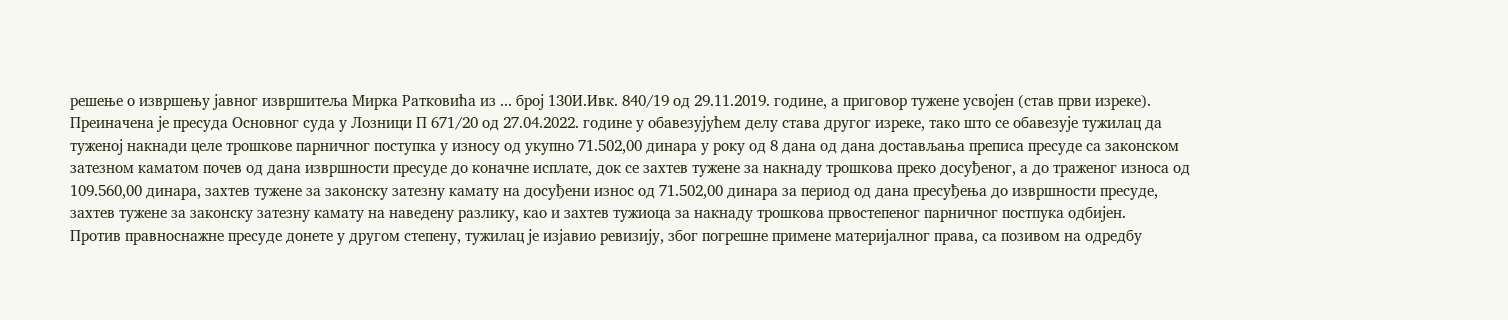решење о извршењу јавног извршитеља Мирка Ратковића из ... број 130И.Ивк. 840/19 од 29.11.2019. године, а приговор тужене усвојен (став први изреке). Преиначена је пресуда Основног суда у Лозници П 671/20 од 27.04.2022. године у обавезујућем делу става другог изреке, тако што се обавезује тужилац да туженој накнади целе трошкове парничног поступка у износу од укупно 71.502,00 динара у року од 8 дана од дана достављања преписа пресуде са законском затезном каматом почев од дана извршности пресуде до коначне исплате, док се захтев тужене за накнаду трошкова преко досуђеног, а до траженог износа од 109.560,00 динара, захтев тужене за законску затезну камату на досуђени износ од 71.502,00 динара за период од дана пресуђења до извршности пресуде, захтев тужене за законску затезну камату на наведену разлику, као и захтев тужиоца за накнаду трошкова првостепеног парничног постпука одбијен.
Против правноснажне пресуде донете у другом степену, тужилац је изјавио ревизију, због погрешне примене материјалног права, са позивом на одредбу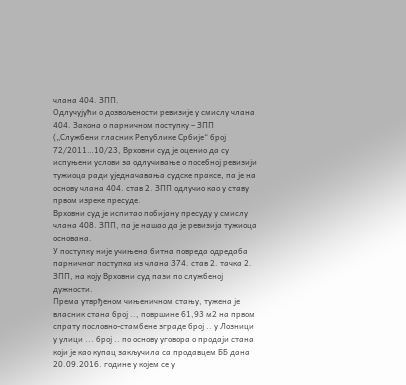члана 404. ЗПП.
Одлучујући о дозвољености ревизије у смислу члана 404. Закона о парничном поступку – ЗПП („Службени гласник Републике Србије“ број 72/2011…10/23, Врховни суд је оценио да су испуњени услови за одлучивање о посебној ревизији тужиоца ради уједначавања судске праксе, па је на основу члана 404. став 2. ЗПП одлучио као у ставу првом изреке пресуде.
Врховни суд је испитао побијану пресуду у смислу члана 408. ЗПП, па је нашао да је ревизија тужиоца основана.
У поступку није учињена битна повреда одредаба парничног поступка из члана 374. став 2. тачка 2. ЗПП, на коју Врховни суд пази по службеној дужности.
Према утврђеном чињеничном стању, тужена је власник стана број .., површине 61,93 м2 на првом спрату пословно-стамбене зграде број .. у Лозници у улици ... број .. по основу уговора о продаји стана који је као купац закључила са продавцем ББ дана 20.09.2016. године у којем се у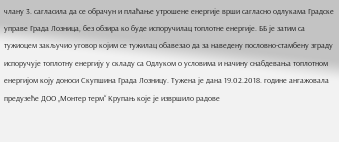члану 3. сагласила да се обрачун и плаћање утрошене енергије врши сагласно одлукама Градске управе Града Лозница, без обзира ко буде испоручилац топлотне енергије. ББ је затим са тужиоцем закључио уговор којим се тужилац обавезао да за наведену пословно-стамбену зграду испоручује топлотну енергију у складу са Одлуком о условима и начину снабдевања топлотном енергијом коју доноси Скупшина Града Лозницу. Тужена је дана 19.02.2018. године ангажовала предузеће ДОО „Монтер терм“ Крупањ које је извршило радове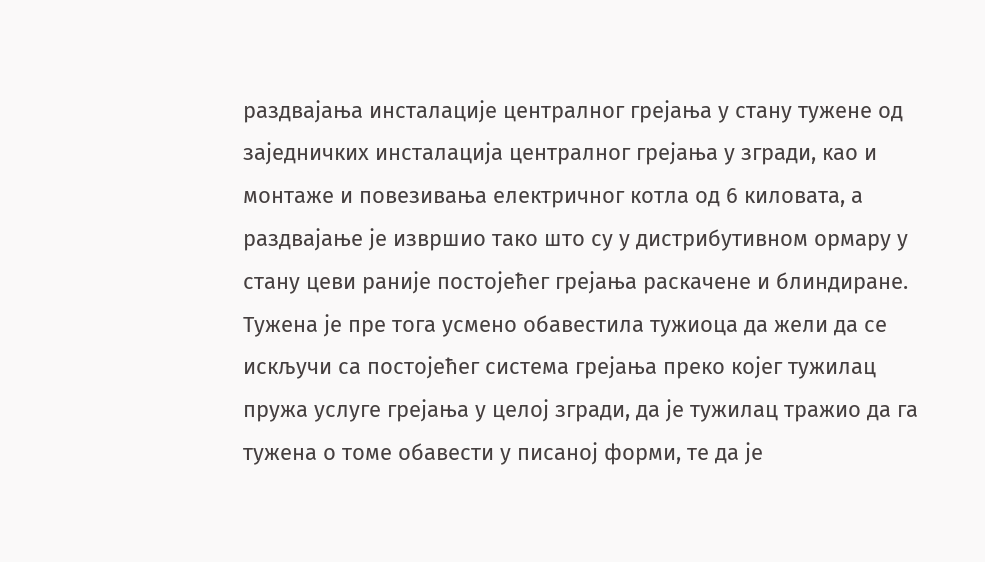раздвајања инсталације централног грејања у стану тужене од заједничких инсталација централног грејања у згради, као и монтаже и повезивања електричног котла од 6 киловата, а раздвајање је извршио тако што су у дистрибутивном ормару у стану цеви раније постојећег грејања раскачене и блиндиране. Тужена је пре тога усмено обавестила тужиоца да жели да се искључи са постојећег система грејања преко којег тужилац пружа услуге грејања у целој згради, да је тужилац тражио да га тужена о томе обавести у писаној форми, те да је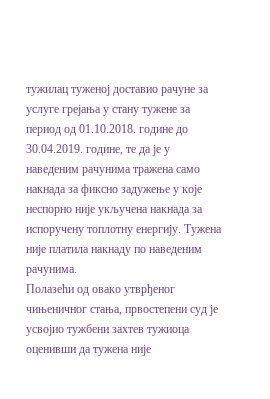тужилац туженој доставио рачуне за услуге грејања у стану тужене за период од 01.10.2018. године до 30.04.2019. године, те да је у наведеним рачунима тражена само накнада за фиксно задужење у које неспорно није укључена накнада за испоручену топлотну енергију. Тужена није платила накнаду по наведеним рачунима.
Полазећи од овако утврђеног чињеничног стања, првостепени суд је усвојио тужбени захтев тужиоца оценивши да тужена није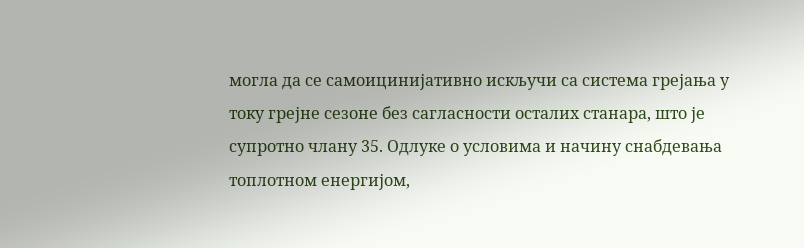могла да се самоицинијативно искључи са система грејања у току грејне сезоне без сагласности осталих станара, што је супротно члану 35. Одлуке о условима и начину снабдевања топлотном енергијом,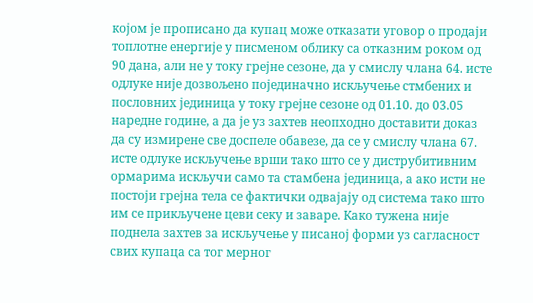којом је прописано да купац може отказати уговор о продаји топлотне енергије у писменом облику са отказним роком од 90 дана, али не у току грејне сезоне, да у смислу члана 64. исте одлуке није дозвољено појединачно искључење стмбених и пословних јединица у току грејне сезоне од 01.10. до 03.05 наредне године, а да је уз захтев неопходно доставити доказ да су измирене све доспеле обавезе, да се у смислу члана 67. исте одлуке искључење врши тако што се у диструбитивним ормарима искључи само та стамбена јединица, а ако исти не постоји грејна тела се фактички одвајају од система тако што им се прикључене цеви секу и заваре. Како тужена није поднела захтев за искључење у писаној форми уз сагласност свих купаца са тог мерног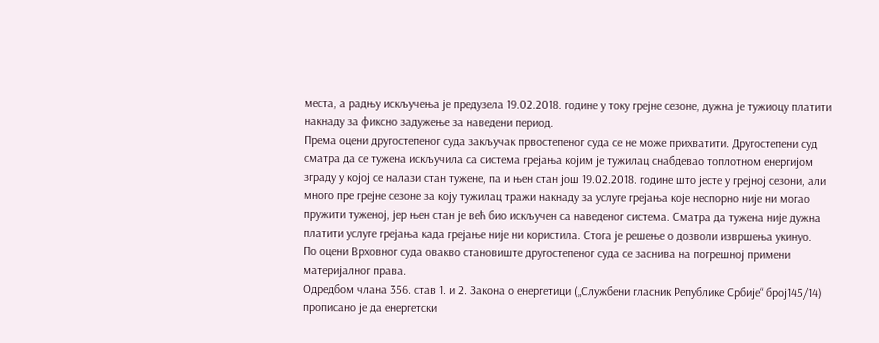места, а радњу искључења је предузела 19.02.2018. године у току грејне сезоне, дужна је тужиоцу платити накнаду за фиксно задужење за наведени период.
Према оцени другостепеног суда закључак првостепеног суда се не може прихватити. Другостепени суд сматра да се тужена искључила са система грејања којим је тужилац снабдевао топлотном енергијом зграду у којој се налази стан тужене, па и њен стан још 19.02.2018. године што јесте у грејној сезони, али много пре грејне сезоне за коју тужилац тражи накнаду за услуге грејања које неспорно није ни могао пружити туженој, јер њен стан је већ био искључен са наведеног система. Сматра да тужена није дужна платити услуге грејања када грејање није ни користила. Стога је решење о дозволи извршења укинуо.
По оцени Врховног суда овакво становиште другостепеног суда се заснива на погрешној примени материјалног права.
Одредбом члана 356. став 1. и 2. Закона о енергетици („Службени гласник Републике Србије“ број145/14) прописано је да енергетски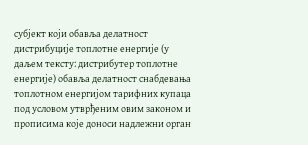субјект који обавља делатност дистрибуције топлотне енергије (у даљем тексту: дистрибутер топлотне енергије) обавља делатност снабдевања топлотном енергијом тарифних купаца под условом утврђеним овим законом и прописима које доноси надлежни орган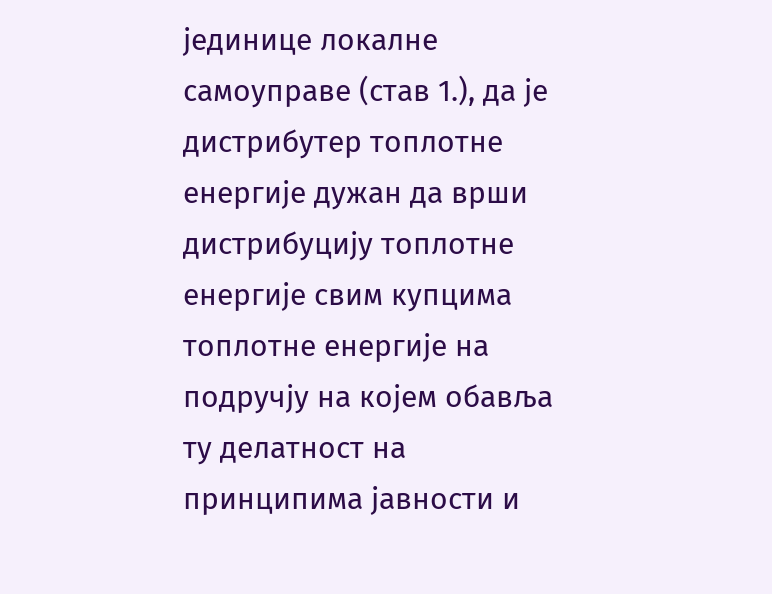јединице локалне самоуправе (став 1.), да је дистрибутер топлотне енергије дужан да врши дистрибуцију топлотне енергије свим купцима топлотне енергије на подручју на којем обавља ту делатност на принципима јавности и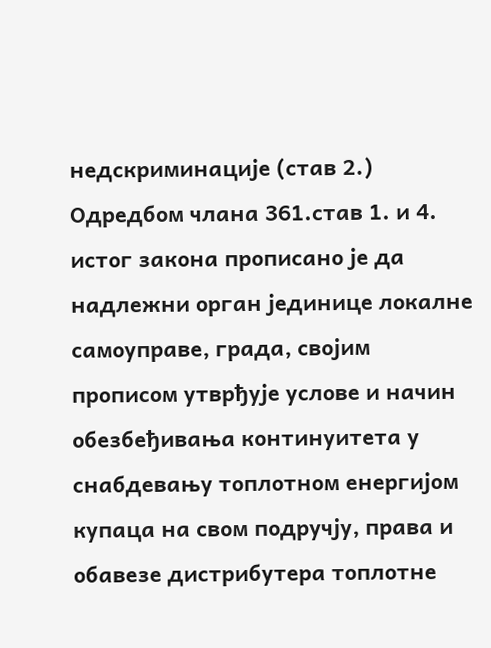недскриминације (став 2.)
Одредбом члана 361.став 1. и 4. истог закона прописано је да надлежни орган јединице локалне самоуправе, града, својим прописом утврђује услове и начин обезбеђивања континуитета у снабдевању топлотном енергијом купаца на свом подручју, права и обавезе дистрибутера топлотне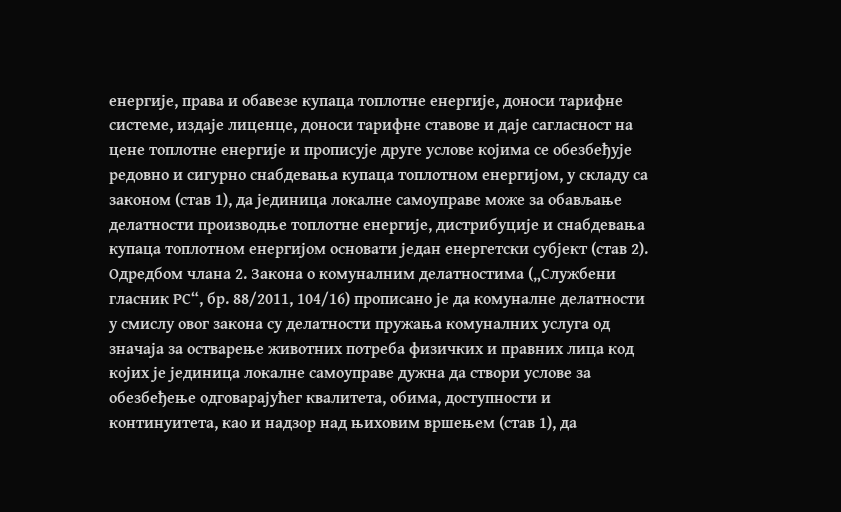енергије, права и обавезе купаца топлотне енергије, доноси тарифне системе, издаје лиценце, доноси тарифне ставове и даје сагласност на цене топлотне енергије и прописује друге услове којима се обезбеђује редовно и сигурно снабдевања купаца топлотном енергијом, у складу са законом (став 1), да јединица локалне самоуправе може за обављање делатности производње топлотне енергије, дистрибуције и снабдевања купаца топлотном енергијом основати један енергетски субјект (став 2).
Одредбом члана 2. Закона о комуналним делатностима („Службени гласник РС“, бр. 88/2011, 104/16) прописано је да комуналне делатности у смислу овог закона су делатности пружања комуналних услуга од значаја за остварење животних потреба физичких и правних лица код којих је јединица локалне самоуправе дужна да створи услове за обезбеђење одговарајућег квалитета, обима, доступности и континуитета, као и надзор над њиховим вршењем (став 1), да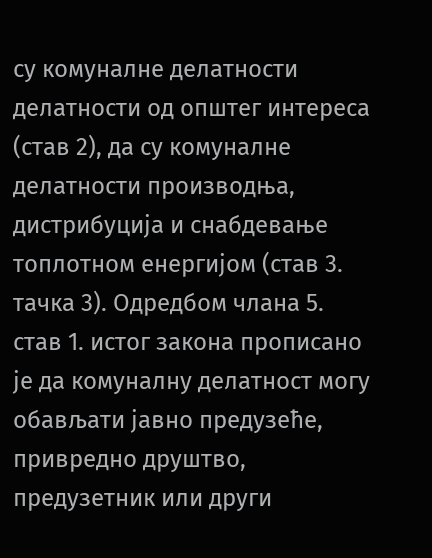су комуналне делатности делатности од општег интереса (став 2), да су комуналне делатности производња, дистрибуција и снабдевање топлотном енергијом (став 3. тачка 3). Одредбом члана 5. став 1. истог закона прописано је да комуналну делатност могу обављати јавно предузеће, привредно друштво, предузетник или други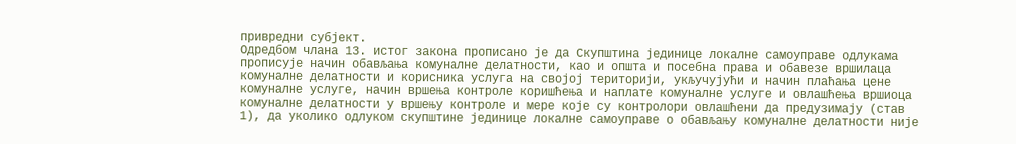привредни субјект.
Одредбом члана 13. истог закона прописано је да Скупштина јединице локалне самоуправе одлукама прописује начин обављања комуналне делатности, као и општа и посебна права и обавезе вршилаца комуналне делатности и корисника услуга на својој територији, укључујући и начин плаћања цене комуналне услуге, начин вршења контроле коришћења и наплате комуналне услуге и овлашћења вршиоца комуналне делатности у вршењу контроле и мере које су контролори овлашћени да предузимају (став 1), да уколико одлуком скупштине јединице локалне самоуправе о обављању комуналне делатности није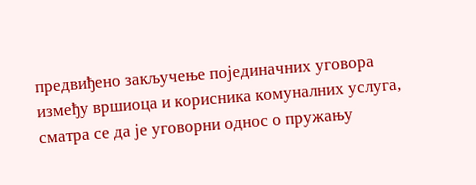предвиђено закључење појединачних уговора између вршиоца и корисника комуналних услуга, сматра се да је уговорни однос о пружању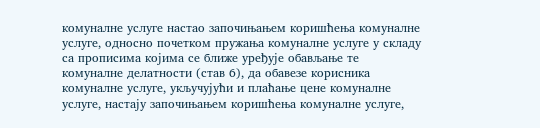комуналне услуге настао започињањем коришћења комуналне услуге, односно почетком пружања комуналне услуге у складу са прописима којима се ближе уређује обављање те комуналне делатности (став 6), да обавезе корисника комуналне услуге, укључујући и плаћање цене комуналне услуге, настају започињањем коришћења комуналне услуге,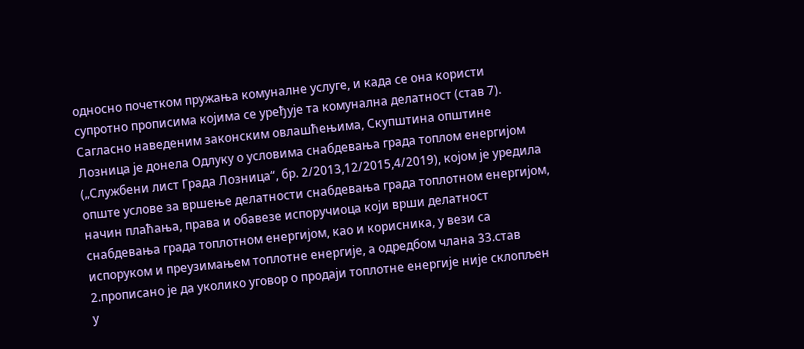односно почетком пружања комуналне услуге, и када се она користи супротно прописима којима се уређује та комунална делатност (став 7).
Сагласно наведеним законским овлашћењима, Скупштина општине Лозница је донела Одлуку о условима снабдевања града топлом енергијом („Службени лист Града Лозница“, бр. 2/2013,12/2015,4/2019), којом је уредила опште услове за вршење делатности снабдевања града топлотном енергијом, начин плаћања, права и обавезе испоручиоца који врши делатност снабдевања града топлотном енергијом, као и корисника, у вези са испоруком и преузимањем топлотне енергије, а одредбом члана 33.став 2.прописано је да уколико уговор о продаји топлотне енергије није склопљен у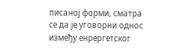писаној форми, сматра се да је уговорни однос између енрергетског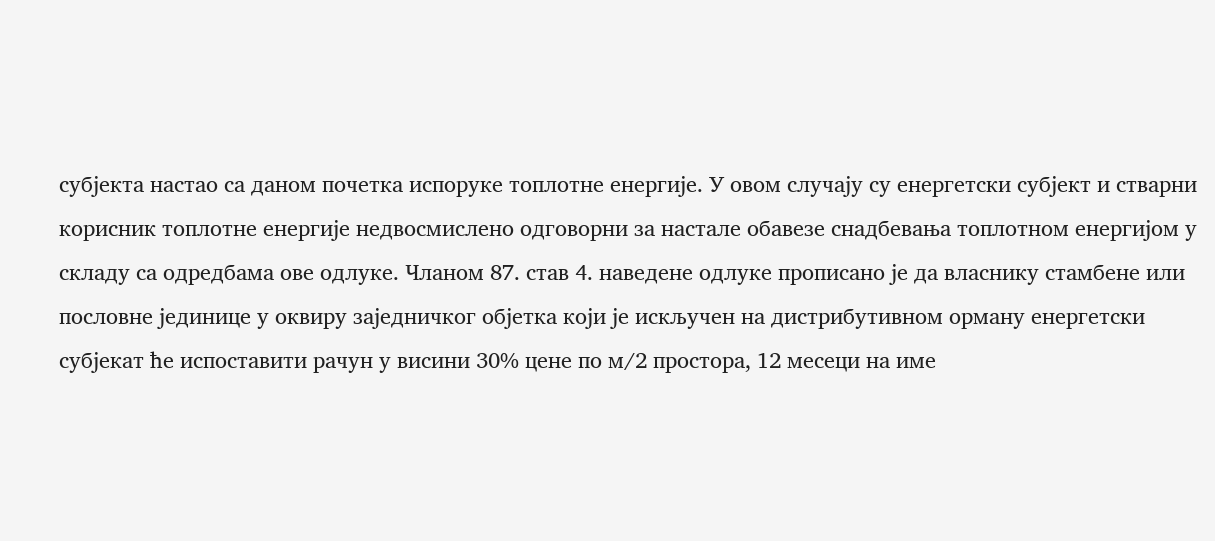субјекта настао са даном почетка испоруке топлотне енергије. У овом случају су енергетски субјект и стварни корисник топлотне енергије недвосмислено одговорни за настале обавезе снадбевања топлотном енергијом у складу са одредбама ове одлуке. Чланом 87. став 4. наведене одлуке прописано је да власнику стамбене или пословне јединице у оквиру заједничког објетка који је искључен на дистрибутивном орману енергетски субјекат ће испоставити рачун у висини 30% цене по м/2 простора, 12 месеци на име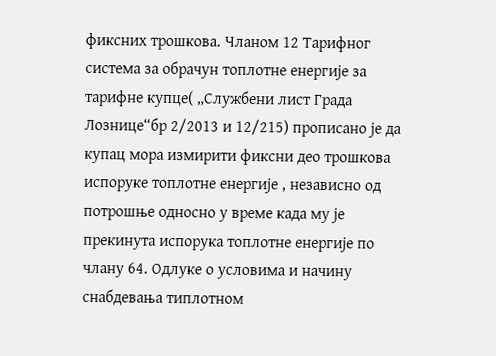фиксних трошкова. Чланом 12 Тарифног система за обрачун топлотне енергије за тарифне купце( „Службени лист Града Лознице“бр 2/2013 и 12/215) прописано је да купац мора измирити фиксни део трошкова испоруке топлотне енергије , независно од потрошње односно у време када му је прекинута испорука топлотне енергије по члану 64. Одлуке о условима и начину снабдевања типлотном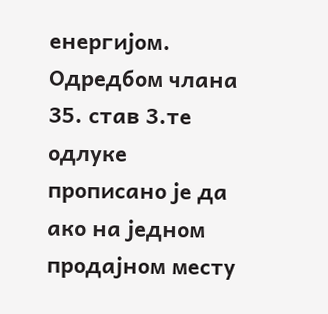енергијом. Одредбом члана 35. став 3.те одлуке прописано је да ако на једном продајном месту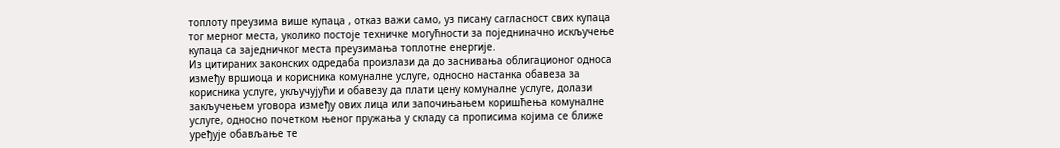топлоту преузима више купаца , отказ важи само, уз писану сагласност свих купаца тог мерног места, уколико постоје техничке могућности за поједниначно искључење купаца са заједничког места преузимања топлотне енергије.
Из цитираних законских одредаба произлази да до заснивања облигационог односа између вршиоца и корисника комуналне услуге, односно настанка обавеза за корисника услуге, укључујући и обавезу да плати цену комуналне услуге, долази закључењем уговора између ових лица или започињањем коришћења комуналне услуге, односно почетком њеног пружања у складу са прописима којима се ближе уређује обављање те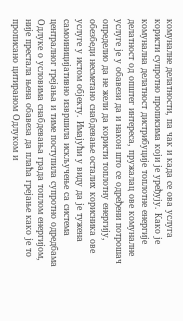комуналне делатности, па чак и када се ова услуга користи супротно прописима који је уређују. Како је комунална делатност дистрибуције топлотне енергије делатност од општег интереса, пружалац ове комуналне услуге је у обавези да и након што се одређени потрошач определио да не жели да користи топлотну енергију, обезбеди несметано снабдевање осталих корисника ове услуге у истом објекту. Имајући у виду да је тужена самоиницијативно извршила искључење са система централног грејања и тиме поступила супротно одредбама Одлуке о условима снабдевања града топлом енергијом, није престала њена обавеза да плаћа грејање како је то прописано цитираном Одлуком и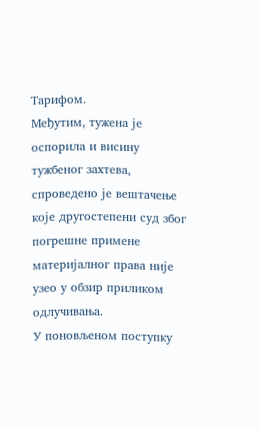Тарифом.
Међутим, тужена је оспорила и висину тужбеног захтева, спроведено је вештачење које другостепени суд због погрешне примене материјалног права није узео у обзир приликом одлучивања.
У поновљеном поступку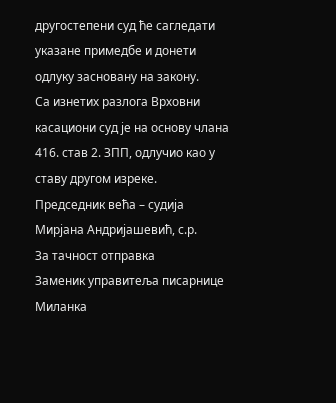другостепени суд ће сагледати указане примедбе и донети одлуку засновану на закону.
Са изнетих разлога Врховни касациони суд је на основу члана 416. став 2. ЗПП, одлучио као у ставу другом изреке.
Председник већа – судија
Мирјана Андријашевић, с.р.
За тачност отправка
Заменик управитеља писарнице
Миланка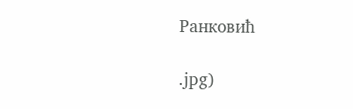Ранковић

.jpg)